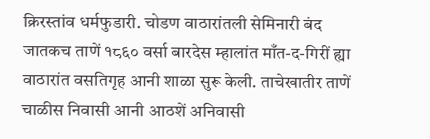क्रिरस्तांव धर्मफुडारी. चोडण वाठारांतली सेमिनारी बंद जातकच ताणें १८६० वर्सा बारदेस म्हालांत माँत-द-गिरीं ह्या वाठारांत वसतिगृह आनी शाळा सुरू केली. ताचेखातीर ताणें चाळीस निवासी आनी आठशें अनिवासी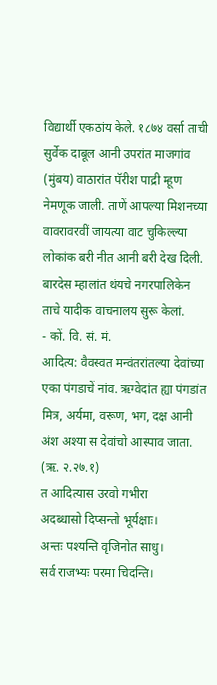विद्यार्थी एकठांय केले. १८७४ वर्सा ताची सुर्वेक दाबूल आनी उपरांत माजगांव (मुंबय) वाठारांत पॅरीश पाद्री म्हूण नेमणूक जाली. ताणें आपल्या मिशनच्या वावरावरवीं जायत्या वाट चुकिल्ल्या लोकांक बरी नीत आनी बरी देख दिली. बारदेस म्हालांत थंयचे नगरपालिकेन ताचे यादीक वाचनालय सुरू केलां.
- कों. वि. सं. मं.
आदित्य: वैवस्वत मन्वंतरांतल्या देवांच्या एका पंगडाचें नांव. ऋग्वेदांत ह्या पंगडांत मित्र, अर्यमा, वरूण, भग, दक्ष आनी अंश अश्या स देवांचो आस्पाव जाता. (ऋ. २.२७.१)
त आदित्यास उरवो गभीरा
अदब्धासो दिप्सन्तो भूर्यक्षाः।
अन्तः पश्यन्ति वृजिनोत साधु।
सर्व राजभ्यः परमा चिदन्ति।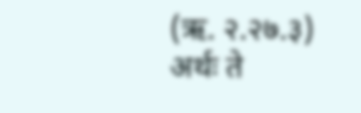(ऋ. २.२७.३)
अर्थः ते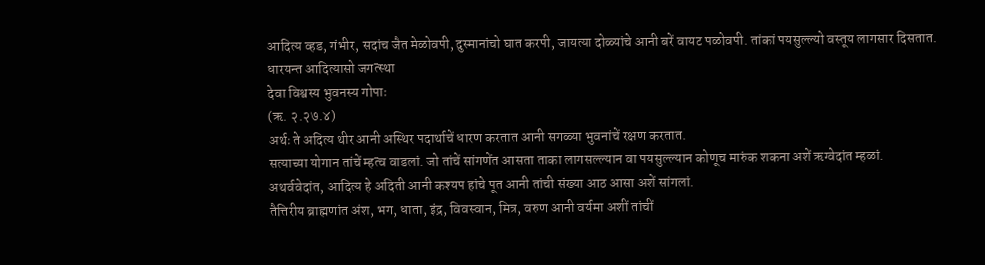आदित्य व्हड, गंभीर, सदांच जैत मेळोवपी, दुस्मानांचो घात करपी, जायत्या दोळ्यांचे आनी बरें वायट पळोवपी. तांकां पयसुल्ल्यो वस्तूय लागसार दिसतात.
धारयन्त आदित्यासो जगत्स्था
देवा विश्वस्य भुवनस्य गोपाः
(ऋ. २.२७.४)
अर्थः ते अदित्य थीर आनी अस्थिर पदार्थाचें धारण करतात आनी सगळ्या भुवनांचें रक्षण करतात.
सत्याच्या योगान तांचें म्हत्व वाडलां. जो तांचें सांगणेंत आसता ताका लागसल्ल्यान वा पयसुल्ल्यान कोणूच मारुंक शकना अशें ऋग्वेदांत म्हळां.
अथर्ववेदांत, आदित्य हे अदिती आनी कश्यप हांचे पूत आनी तांची संख्या आठ आसा अशें सांगलां.
तैत्तिरीय ब्राह्मणांत अंश, भग, धाता, इंद्र, विवस्वान, मित्र, वरुण आनी वर्यमा अशीं तांचीं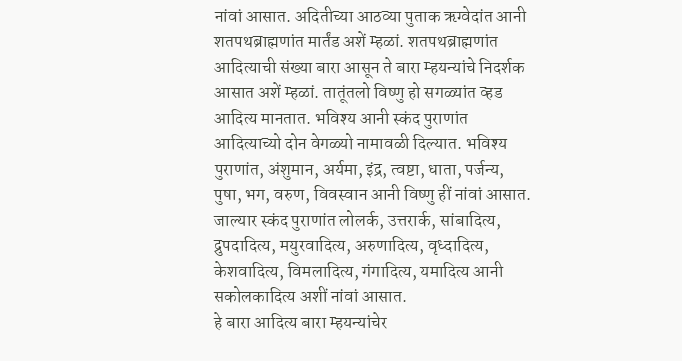नांवां आसात. अदितीच्या आठव्या पुताक ऋग्वेदांत आनी शतपथब्राह्मणांत मार्तंड अशें म्हळां. शतपथब्राह्मणांत आदित्याची संख्या बारा आसून ते बारा म्हयन्यांचे निदर्शक आसात अशें म्हळां. तातूंतलो विष्णु हो सगळ्यांत व्हड आदित्य मानतात. भविश्य आनी स्कंद पुराणांत आदित्याच्यो दोन वेगळ्यो नामावळी दिल्यात. भविश्य पुराणांत, अंशुमान, अर्यमा, इंद्र, त्वष्टा, धाता, पर्जन्य, पुषा, भग, वरुण, विवस्वान आनी विष्णु हीं नांवां आसात. जाल्यार स्कंद पुराणांत लोलर्क, उत्तरार्क, सांबादित्य, द्रुपदादित्य, मयुरवादित्य, अरुणादित्य, वृध्दादित्य, केशवादित्य, विमलादित्य, गंगादित्य, यमादित्य आनी सकोलकादित्य अशीं नांवां आसात.
हे बारा आदित्य बारा म्हयन्यांचेर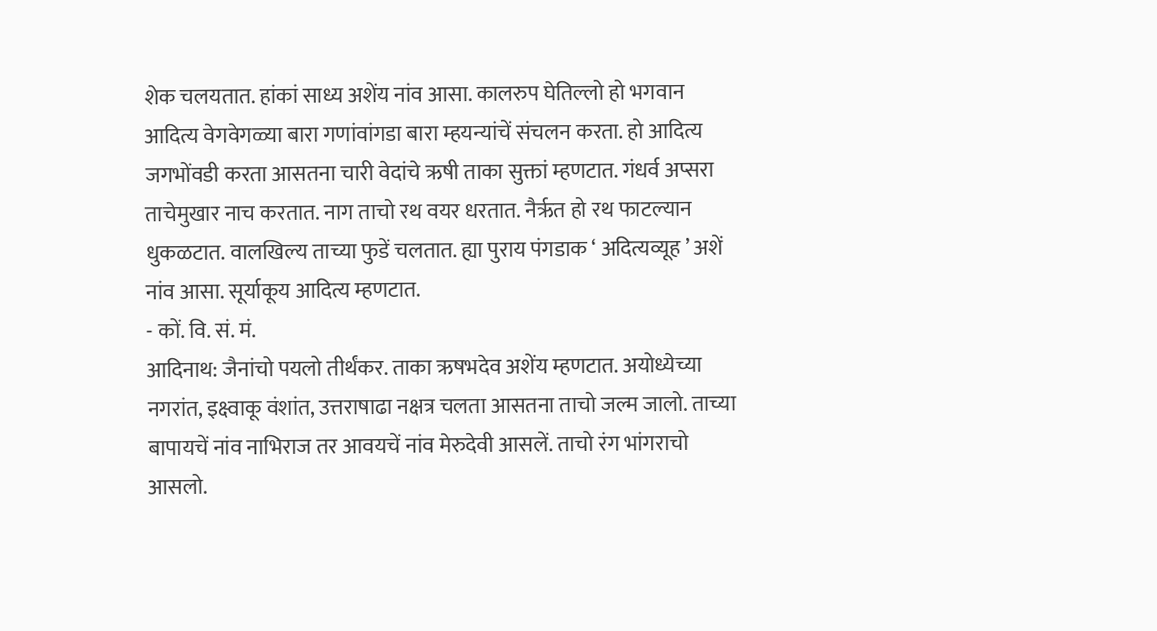शेक चलयतात. हांकां साध्य अशेंय नांव आसा. कालरुप घेतिल्लो हो भगवान आदित्य वेगवेगळ्या बारा गणांवांगडा बारा म्हयन्यांचें संचलन करता. हो आदित्य जगभोंवडी करता आसतना चारी वेदांचे ऋषी ताका सुक्तां म्हणटात. गंधर्व अप्सरा ताचेमुखार नाच करतात. नाग ताचो रथ वयर धरतात. नैर्ऋत हो रथ फाटल्यान धुकळटात. वालखिल्य ताच्या फुडें चलतात. ह्या पुराय पंगडाक ‘ अदित्यव्यूह ’ अशें नांव आसा. सूर्याकूय आदित्य म्हणटात.
- कों. वि. सं. मं.
आदिनाथ: जैनांचो पयलो तीर्थंकर. ताका ऋषभदेव अशेंय म्हणटात. अयोध्येच्या नगरांत, इक्ष्वाकू वंशांत, उत्तराषाढा नक्षत्र चलता आसतना ताचो जल्म जालो. ताच्या बापायचें नांव नाभिराज तर आवयचें नांव मेरुदेवी आसलें. ताचो रंग भांगराचो आसलो.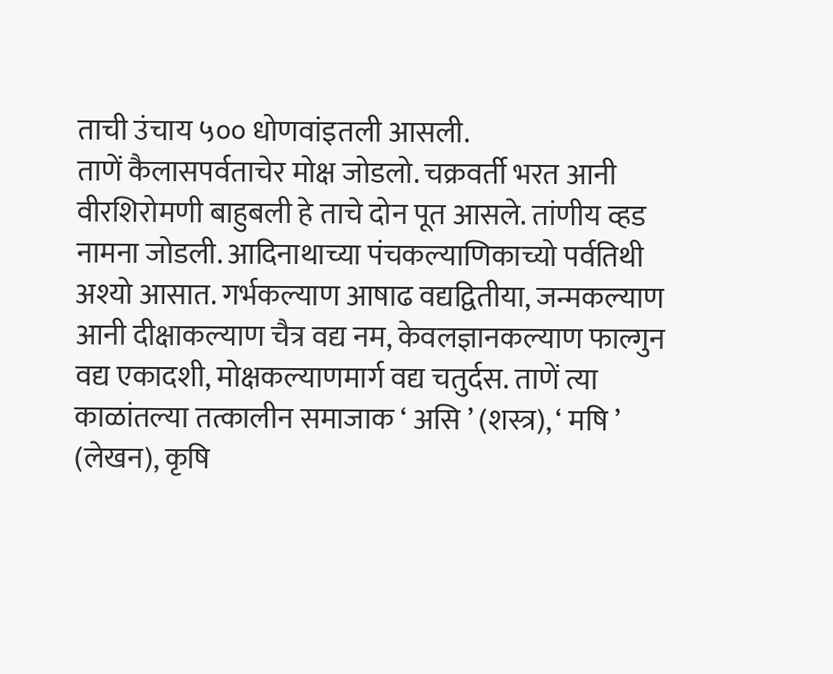ताची उंचाय ५०० धोणवांइतली आसली.
ताणें कैलासपर्वताचेर मोक्ष जोडलो. चक्रवर्ती भरत आनी वीरशिरोमणी बाहुबली हे ताचे दोन पूत आसले. तांणीय व्हड नामना जोडली. आदिनाथाच्या पंचकल्याणिकाच्यो पर्वतिथी अश्यो आसात. गर्भकल्याण आषाढ वद्यद्वितीया, जन्मकल्याण आनी दीक्षाकल्याण चैत्र वद्य नम, केवलज्ञानकल्याण फाल्गुन वद्य एकादशी, मोक्षकल्याणमार्ग वद्य चतुर्दस. ताणें त्या काळांतल्या तत्कालीन समाजाक ‘ असि ’ (शस्त्र), ‘ मषि ’ (लेखन), कृषि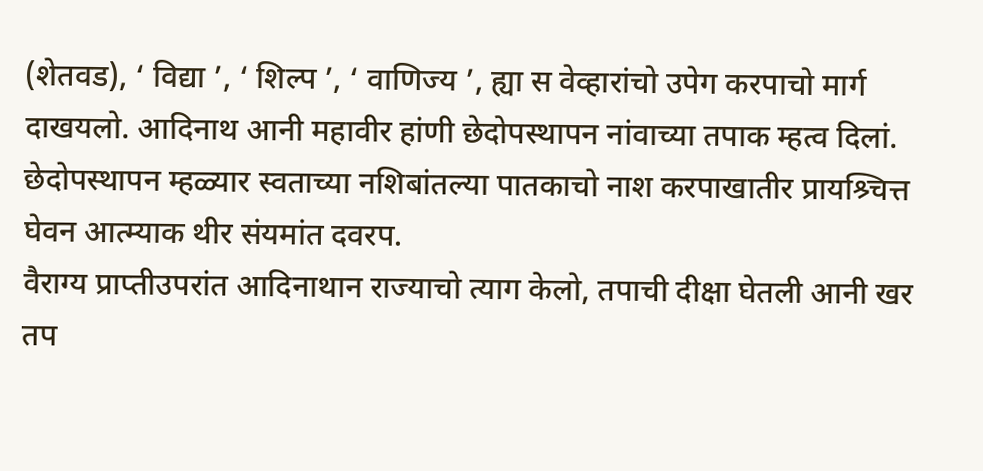(शेतवड), ‘ विद्या ’, ‘ शिल्प ’, ‘ वाणिज्य ’, ह्या स वेव्हारांचो उपेग करपाचो मार्ग दाखयलो. आदिनाथ आनी महावीर हांणी छेदोपस्थापन नांवाच्या तपाक म्हत्व दिलां. छेदोपस्थापन म्हळ्यार स्वताच्या नशिबांतल्या पातकाचो नाश करपाखातीर प्रायश्र्चित्त घेवन आत्म्याक थीर संयमांत दवरप.
वैराग्य प्राप्तीउपरांत आदिनाथान राज्याचो त्याग केलो, तपाची दीक्षा घेतली आनी खर तप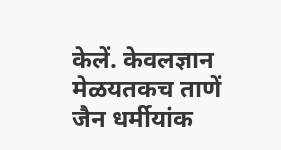केलें. केवलज्ञान मेळयतकच ताणें जैन धर्मीयांक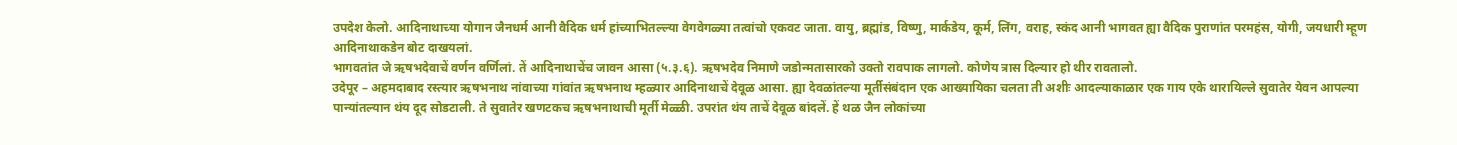उपदेश केलो. आदिनाथाच्या योगान जैनधर्म आनी वैदिक धर्म हांच्याभितल्ल्या वेगवेगळ्या तत्वांचो एकवट जाता. वायु, ब्रह्मांड, विष्णु, मार्कडेय, कूर्म, लिंग, वराह, स्कंद आनी भागवत ह्या वैदिक पुराणांत परमहंस, योगी, जयधारी म्हूण आदिनाथाकडेन बोट दाखयलां.
भागवतांत जे ऋषभदेवाचें वर्णन वर्णिलां. तें आदिनाथाचेंच जावन आसा (५.३.६). ऋषभदेव निमाणे जडोन्मतासारको उक्तो रावपाक लागलो. कोणेय त्रास दिल्यार हो थीर रावतालो.
उदेपूर – अहमदाबाद रस्त्यार ऋषभनाथ नांवाच्या गांवांत ऋषभनाथ म्हळ्यार आदिनाथाचें देवूळ आसा. ह्या देवळांतल्या मूर्तीसंबंदान एक आख्यायिका चलता ती अशीः आदल्याकाळार एक गाय एके थारायिल्ले सुवातेर येवन आपल्या पान्यांतल्यान थंय दूद सोडटाली. ते सुवातेर खणटकच ऋषभनाथाची मूर्ती मेळ्ळी. उपरांत थंय ताचें देवूळ बांदलें. हें थळ जैन लोकांच्या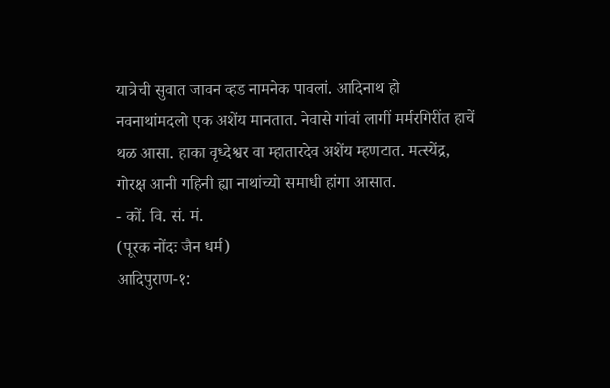यात्रेची सुवात जावन व्हड नामनेक पावलां. आदिनाथ हो नवनाथांमदलो एक अशेंय मानतात. नेवासे गांवां लागीं मर्मरगिरींत हाचें थळ आसा. हाका वृध्देश्वर वा म्हातारदेव अशेंय म्हणटात. मत्स्येंद्र, गोरक्ष आनी गहिनी ह्या नाथांच्यो समाधी हांगा आसात.
- कों. वि. सं. मं.
(पूरक नोंदः जैन धर्म)
आदिपुराण-१: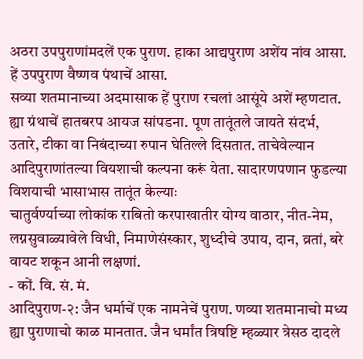अठरा उपपुराणांमदलें एक पुराण. हाका आद्यपुराण अशेंय नांव आसा. हें उपपुराण वैष्णव पंथाचें आसा.
सव्या शतमानाच्या अदमासाक हें पुराण रचलां आसूंये अशें म्हणटात. ह्या ग्रंथाचें हातबरप आयज सांपडना. पूण तातूंतले जायते संदर्भ, उतारे, टीका वा निबंदाच्या रुपान घेतिल्ले दिसतात. ताचेवेल्यान आदिपुराणांतल्या वियशाची कल्पना करूं येता. सादारणपणान फुडल्या विशयाची भासाभास तातूंत केल्याः
चातुर्वर्ण्याच्या लोकांक राबितो करपाखातीर योग्य वाठार, नीत-नेम, लग्नसुवाळ्यावेले विधी, निमाणेसंस्कार, शुध्दीचे उपाय, दान, व्रतां, बरे वायट शकून आनी लक्षणां.
- कों. वि. सं. मं.
आदिपुराण-२: जैन धर्माचें एक नामनेचें पुराण. णव्या शतमानाचो मध्य ह्या पुराणाचो काळ मानतात. जैन धर्मांत त्रिषष्टि म्हळ्यार त्रेसठ दादले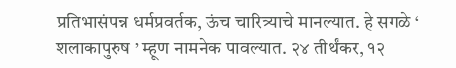प्रतिभासंपन्न धर्मप्रवर्तक, ऊंच चारित्र्याचे मानल्यात. हे सगळे ‘ शलाकापुरुष ’ म्हूण नामनेक पावल्यात. २४ तीर्थंकर, १२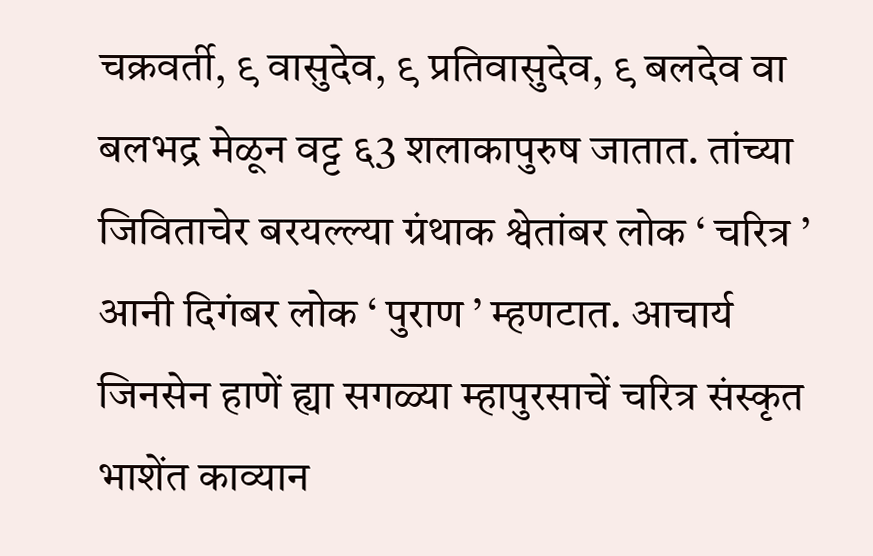चक्रवर्ती, ९ वासुदेव, ९ प्रतिवासुदेव, ९ बलदेव वा बलभद्र मेळून वट्ट ६3 शलाकापुरुष जातात. तांच्या जिविताचेर बरयल्ल्या ग्रंथाक श्वेतांबर लोक ‘ चरित्र ’ आनी दिगंबर लोक ‘ पुराण ’ म्हणटात. आचार्य जिनसेन हाणें ह्या सगळ्या म्हापुरसाचें चरित्र संस्कृत भाशेंत काव्यान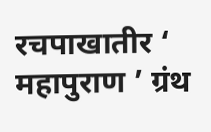रचपाखातीर ‘ महापुराण ’ ग्रंथ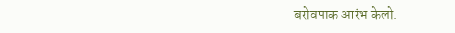बरोवपाक आरंभ केलो.